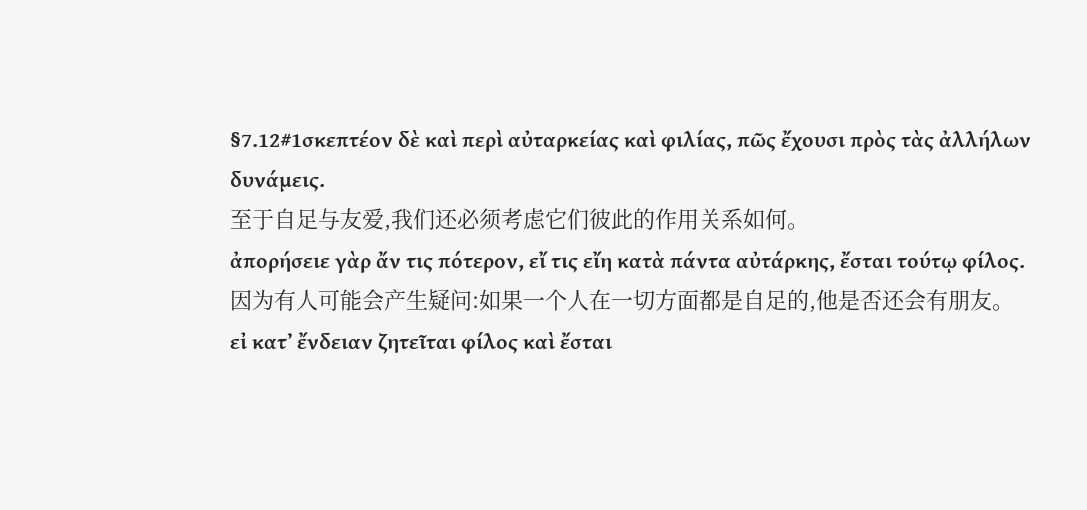§7.12#1σκεπτέον δὲ καὶ περὶ αὐταρκείας καὶ φιλίας, πῶς ἔχουσι πρὸς τὰς ἀλλήλων δυνάμεις.
至于自足与友爱,我们还必须考虑它们彼此的作用关系如何。
ἀπορήσειε γὰρ ἄν τις πότερον, εἴ τις εἴη κατὰ πάντα αὐτάρκης, ἔσται τούτῳ φίλος.
因为有人可能会产生疑问:如果一个人在一切方面都是自足的,他是否还会有朋友。
εἰ κατʼ ἔνδειαν ζητεῖται φίλος καὶ ἔσται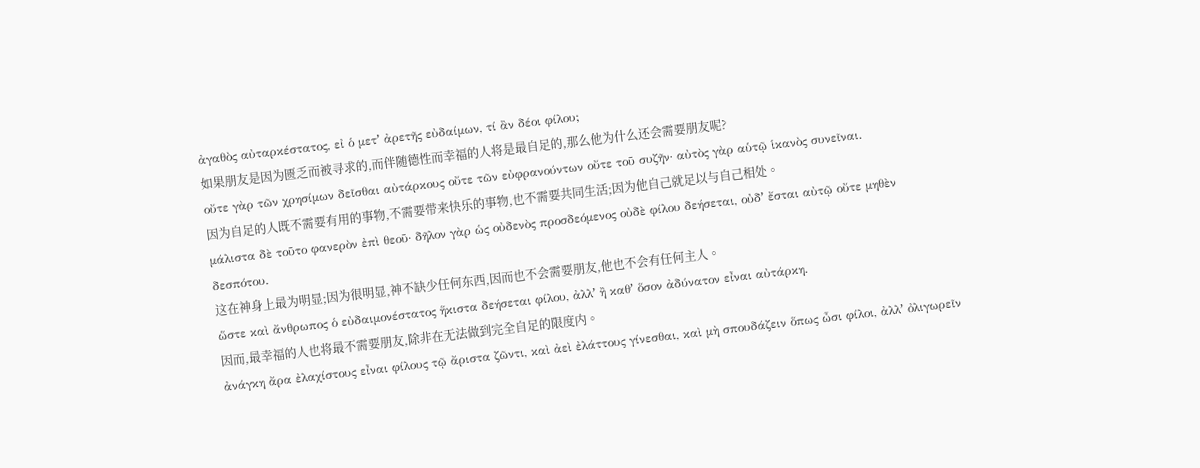ἀγαθὸς αὐταρκέστατος, εἰ ὁ μετʼ ἀρετῆς εὐδαίμων, τί ἂν δέοι φίλου;
如果朋友是因为匮乏而被寻求的,而伴随德性而幸福的人将是最自足的,那么他为什么还会需要朋友呢?
οὔτε γὰρ τῶν χρησίμων δεῖσθαι αὐτάρκους οὔτε τῶν εὐφρανούντων οὔτε τοῦ συζῆν· αὐτὸς γὰρ αὑτῷ ἱκανὸς συνεῖναι.
因为自足的人既不需要有用的事物,不需要带来快乐的事物,也不需要共同生活;因为他自己就足以与自己相处。
μάλιστα δὲ τοῦτο φανερὸν ἐπὶ θεοῦ· δῆλον γὰρ ὡς οὐδενὸς προσδεόμενος οὐδὲ φίλου δεήσεται, οὐδʼ ἔσται αὐτῷ οὔτε μηθὲν δεσπότου.
这在神身上最为明显;因为很明显,神不缺少任何东西,因而也不会需要朋友,他也不会有任何主人。
ὥστε καὶ ἄνθρωπος ὁ εὐδαιμονέστατος ἥκιστα δεήσεται φίλου, ἀλλʼ ἢ καθʼ ὅσον ἀδύνατον εἶναι αὐτάρκη.
因而,最幸福的人也将最不需要朋友,除非在无法做到完全自足的限度内。
ἀνάγκη ἄρα ἐλαχίστους εἶναι φίλους τῷ ἄριστα ζῶντι, καὶ ἀεὶ ἐλάττους γίνεσθαι, καὶ μὴ σπουδάζειν ὅπως ὦσι φίλοι, ἀλλʼ ὀλιγωρεῖν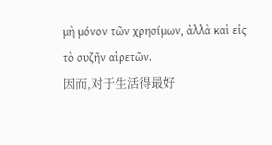μὴ μόνον τῶν χρησίμων, ἀλλὰ καὶ εἰς τὸ συζῆν αἱρετῶν.
因而,对于生活得最好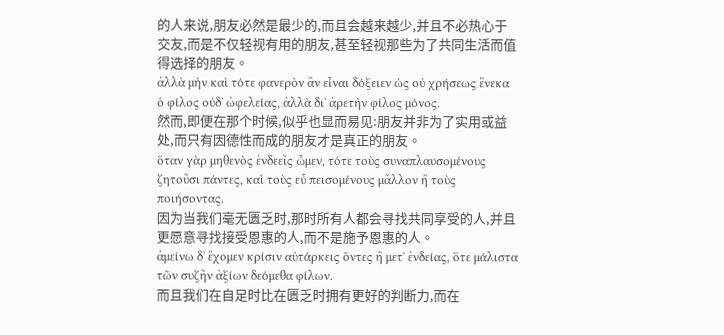的人来说,朋友必然是最少的,而且会越来越少,并且不必热心于交友,而是不仅轻视有用的朋友,甚至轻视那些为了共同生活而值得选择的朋友。
ἀλλὰ μὴν καὶ τότε φανερὸν ἂν εἶναι δόξειεν ὡς οὐ χρήσεως ἕνεκα ὁ φίλος οὐδʼ ὠφελείας, ἀλλὰ διʼ ἀρετὴν φίλος μόνος.
然而,即便在那个时候,似乎也显而易见:朋友并非为了实用或益处,而只有因德性而成的朋友才是真正的朋友。
ὅταν γὰρ μηθενὸς ἐνδεεῖς ὦμεν, τότε τοὺς συναπλαυσομένους ζητοῦσι πάντες, καὶ τοὺς εὖ πεισομένους μᾶλλον ἢ τοὺς ποιήσοντας.
因为当我们毫无匮乏时,那时所有人都会寻找共同享受的人,并且更愿意寻找接受恩惠的人,而不是施予恩惠的人。
ἀμείνω δʼ ἔχομεν κρίσιν αὐτάρκεις ὄντες ἢ μετʼ ἐνδείας, ὅτε μάλιστα τῶν συζῆν ἀξίων δεόμεθα φίλων.
而且我们在自足时比在匮乏时拥有更好的判断力,而在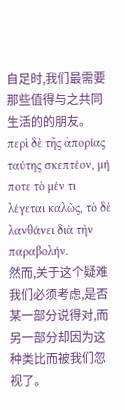自足时,我们最需要那些值得与之共同生活的的朋友。
περὶ δὲ τῆς ἀπορίας ταύτης σκεπτέον, μή ποτε τὸ μέν τι λέγεται καλῶς, τὸ δὲ λανθάνει διὰ τὴν παραβολήν.
然而,关于这个疑难我们必须考虑,是否某一部分说得对,而另一部分却因为这种类比而被我们忽视了。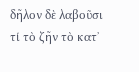δῆλον δὲ λαβοῦσι τί τὸ ζῆν τὸ κατʼ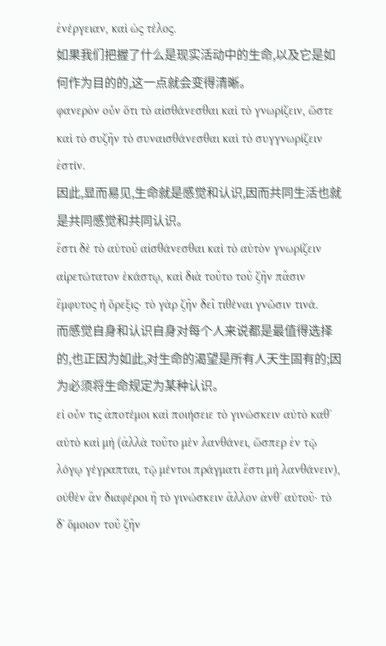ἐνέργειαν, καὶ ὡς τέλος.
如果我们把握了什么是现实活动中的生命,以及它是如何作为目的的,这一点就会变得清晰。
φανερὸν οὖν ὅτι τὸ αἰσθάνεσθαι καὶ τὸ γνωρίζειν, ὥστε καὶ τὸ συζῆν τὸ συναισθάνεσθαι καὶ τὸ συγγνωρίζειν ἐστίν.
因此,显而易见,生命就是感觉和认识,因而共同生活也就是共同感觉和共同认识。
ἔστι δὲ τὸ αὑτοῦ αἰσθάνεσθαι καὶ τὸ αὑτὸν γνωρίζειν αἱρετώτατον ἑκάστῳ, καὶ διὰ τοῦτο τοῦ ζῆν πᾶσιν ἔμφυτος ἡ ὄρεξις· τὸ γὰρ ζῆν δεῖ τιθέναι γνῶσιν τινά.
而感觉自身和认识自身对每个人来说都是最值得选择的,也正因为如此,对生命的渴望是所有人天生固有的;因为必须将生命规定为某种认识。
εἰ οὖν τις ἀποτέμοι καὶ ποιήσειε τὸ γινώσκειν αὐτὸ καθʼ αὑτὸ καὶ μὴ (ἀλλὰ τοῦτο μὲν λανθάνει, ὥσπερ ἐν τῷ λόγῳ γέγραπται, τῷ μέντοι πράγματι ἔστι μὴ λανθάνειν), οὐθὲν ἂν διαφέροι ἢ τὸ γινώσκειν ἄλλον ἀνθʼ αὑτοῦ· τὸ δʼ ὅμοιον τοῦ ζῆν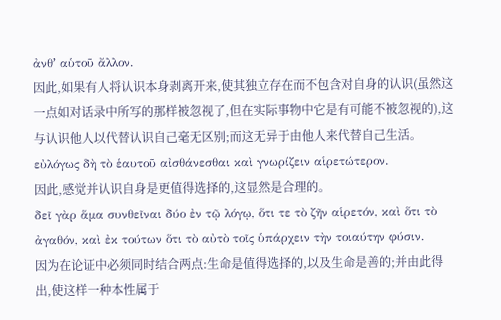ἀνθʼ αὑτοῦ ἄλλον.
因此,如果有人将认识本身剥离开来,使其独立存在而不包含对自身的认识(虽然这一点如对话录中所写的那样被忽视了,但在实际事物中它是有可能不被忽视的),这与认识他人以代替认识自己毫无区别;而这无异于由他人来代替自己生活。
εὐλόγως δὴ τὸ ἑαυτοῦ αἰσθάνεσθαι καὶ γνωρίζειν αἱρετώτερον.
因此,感觉并认识自身是更值得选择的,这显然是合理的。
δεῖ γὰρ ἅμα συνθεῖναι δύο ἐν τῷ λόγῳ, ὅτι τε τὸ ζῆν αἱρετόν, καὶ ὅτι τὸ ἀγαθόν, καὶ ἐκ τούτων ὅτι τὸ αὐτὸ τοῖς ὑπάρχειν τὴν τοιαύτην φύσιν.
因为在论证中必须同时结合两点:生命是值得选择的,以及生命是善的;并由此得出,使这样一种本性属于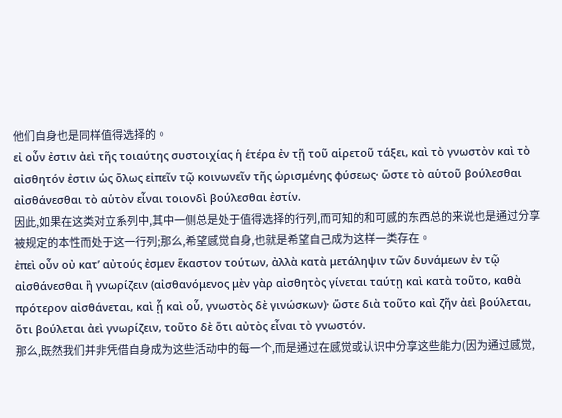他们自身也是同样值得选择的。
εἰ οὖν ἐστιν ἀεὶ τῆς τοιαύτης συστοιχίας ἡ ἑτέρα ἐν τῇ τοῦ αἱρετοῦ τάξει, καὶ τὸ γνωστὸν καὶ τὸ αἰσθητόν ἐστιν ὡς ὅλως εἰπεῖν τῷ κοινωνεῖν τῆς ὡρισμένης φύσεως· ὥστε τὸ αὑτοῦ βούλεσθαι αἰσθάνεσθαι τὸ αὑτὸν εἶναι τοιονδὶ βούλεσθαι ἐστίν.
因此,如果在这类对立系列中,其中一侧总是处于值得选择的行列,而可知的和可感的东西总的来说也是通过分享被规定的本性而处于这一行列;那么,希望感觉自身,也就是希望自己成为这样一类存在。
ἐπεὶ οὖν οὐ κατʼ αὐτούς ἐσμεν ἕκαστον τούτων, ἀλλὰ κατὰ μετάληψιν τῶν δυνάμεων ἐν τῷ αἰσθάνεσθαι ἢ γνωρίζειν (αἰσθανόμενος μὲν γὰρ αἰσθητὸς γίνεται ταύτῃ καὶ κατὰ τοῦτο, καθὰ πρότερον αἰσθάνεται, καὶ ᾗ καὶ οὗ, γνωστὸς δὲ γινώσκων)· ὥστε διὰ τοῦτο καὶ ζῆν ἀεὶ βούλεται, ὅτι βούλεται ἀεὶ γνωρίζειν, τοῦτο δὲ ὅτι αὐτὸς εἶναι τὸ γνωστόν.
那么,既然我们并非凭借自身成为这些活动中的每一个,而是通过在感觉或认识中分享这些能力(因为通过感觉,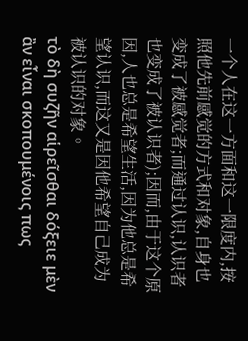一个人在这一方面和这一限度内,按照他先前感觉的方式和对象,自身也变成了被感觉者;而通过认识,认识者也变成了被认识者);因而,由于这个原因,人也总是希望生活,因为他总是希望认识,而这又是因他希望自己成为被认识的对象。
τὸ δὴ συζῆν αἱρεῖσθαι δόξειε μὲν ἂν εἶναι σκοπουμένοις πως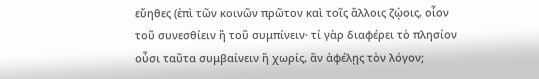εὔηθες (ἐπὶ τῶν κοινῶν πρῶτον καὶ τοῖς ἄλλοις ζῴοις, οἷον τοῦ συνεσθίειν ἢ τοῦ συμπίνειν· τί γὰρ διαφέρει τὸ πλησίον οὖσι ταῦτα συμβαίνειν ἢ χωρίς, ἂν ἀφέλῃς τὸν λόγον;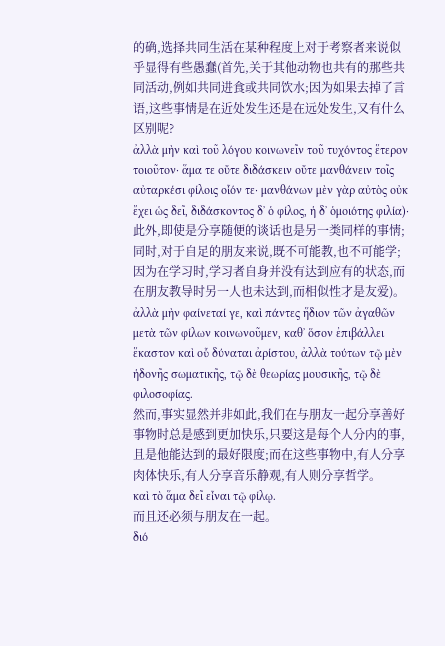的确,选择共同生活在某种程度上对于考察者来说似乎显得有些愚蠢(首先,关于其他动物也共有的那些共同活动,例如共同进食或共同饮水;因为如果去掉了言语,这些事情是在近处发生还是在远处发生,又有什么区别呢?
ἀλλὰ μὴν καὶ τοῦ λόγου κοινωνεῖν τοῦ τυχόντος ἕτερον τοιοῦτον· ἅμα τε οὔτε διδάσκειν οὔτε μανθάνειν τοῖς αὐταρκέσι φίλοις οἷόν τε· μανθάνων μὲν γὰρ αὐτὸς οὐκ ἔχει ὡς δεῖ, διδάσκοντος δʼ ὁ φίλος, ἡ δʼ ὁμοιότης φιλία)·
此外,即使是分享随便的谈话也是另一类同样的事情;同时,对于自足的朋友来说,既不可能教,也不可能学;因为在学习时,学习者自身并没有达到应有的状态,而在朋友教导时另一人也未达到,而相似性才是友爱)。
ἀλλὰ μὴν φαίνεταί γε, καὶ πάντες ἥδιον τῶν ἀγαθῶν μετὰ τῶν φίλων κοινωνοῦμεν, καθʼ ὅσον ἐπιβάλλει ἕκαστον καὶ οὗ δύναται ἀρίστου, ἀλλὰ τούτων τῷ μὲν ἡδονῆς σωματικῆς, τῷ δὲ θεωρίας μουσικῆς, τῷ δὲ φιλοσοφίας.
然而,事实显然并非如此,我们在与朋友一起分享善好事物时总是感到更加快乐,只要这是每个人分内的事,且是他能达到的最好限度;而在这些事物中,有人分享肉体快乐,有人分享音乐静观,有人则分享哲学。
καὶ τὸ ἅμα δεῖ εἶναι τῷ φίλῳ.
而且还必须与朋友在一起。
διό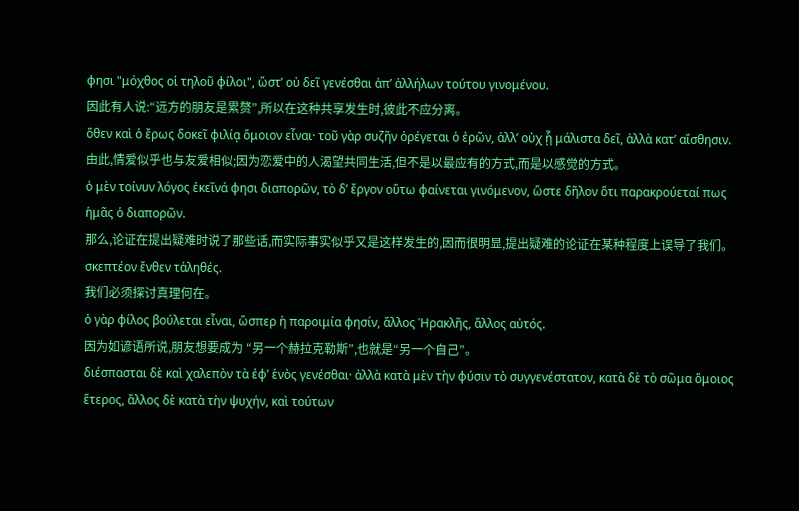φησι "μόχθος οἱ τηλοῦ φίλοι", ὥστʼ οὐ δεῖ γενέσθαι ἀπʼ ἀλλήλων τούτου γινομένου.
因此有人说:“远方的朋友是累赘”,所以在这种共享发生时,彼此不应分离。
ὅθεν καὶ ὁ ἔρως δοκεῖ φιλίᾳ ὅμοιον εἶναι· τοῦ γὰρ συζῆν ὀρέγεται ὁ ἐρῶν, ἀλλʼ οὐχ ᾗ μάλιστα δεῖ, ἀλλὰ κατʼ αἴσθησιν.
由此,情爱似乎也与友爱相似;因为恋爱中的人渴望共同生活,但不是以最应有的方式,而是以感觉的方式。
ὁ μὲν τοίνυν λόγος ἐκεῖνά φησι διαπορῶν, τὸ δʼ ἔργον οὕτω φαίνεται γινόμενον, ὥστε δῆλον ὅτι παρακρούεταί πως ἡμᾶς ὁ διαπορῶν.
那么,论证在提出疑难时说了那些话,而实际事实似乎又是这样发生的,因而很明显,提出疑难的论证在某种程度上误导了我们。
σκεπτέον ἔνθεν τἀληθές.
我们必须探讨真理何在。
ὁ γὰρ φίλος βούλεται εἶναι, ὥσπερ ἡ παροιμία φησίν, ἄλλος Ἡρακλῆς, ἄλλος αὐτός.
因为如谚语所说,朋友想要成为 “另一个赫拉克勒斯”,也就是“另一个自己”。
διέσπασται δὲ καὶ χαλεπὸν τὰ ἐφʼ ἑνὸς γενέσθαι· ἀλλὰ κατὰ μὲν τὴν φύσιν τὸ συγγενέστατον, κατὰ δὲ τὸ σῶμα ὅμοιος ἕτερος, ἄλλος δὲ κατὰ τὴν ψυχήν, καὶ τούτων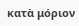κατὰ μόριον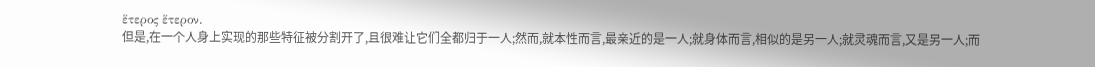ἕτερος ἕτερον.
但是,在一个人身上实现的那些特征被分割开了,且很难让它们全都归于一人;然而,就本性而言,最亲近的是一人;就身体而言,相似的是另一人;就灵魂而言,又是另一人;而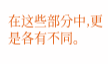在这些部分中,更是各有不同。